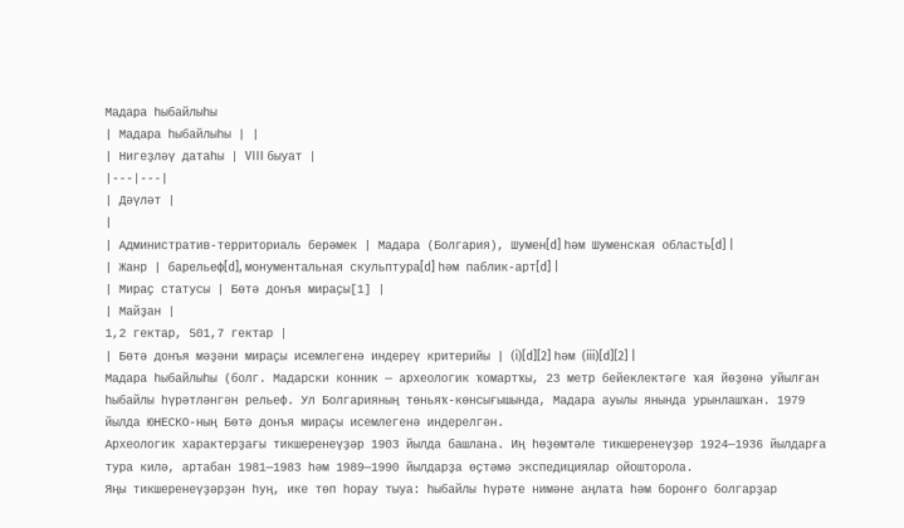Мадара һыбайлыһы
| Мадара һыбайлыһы | |
| Нигеҙләү датаһы | VIII быуат |
|---|---|
| Дәүләт |
|
| Административ-территориаль берәмек | Мадара (Болгария), Шумен[d] һәм Шуменская область[d] |
| Жанр | барельеф[d], монументальная скульптура[d] һәм паблик-арт[d] |
| Мираҫ статусы | Бөтә донъя мираҫы[1] |
| Майҙан |
1,2 гектар, 501,7 гектар |
| Бөтә донъя мәҙәни мираҫы исемлегенә индереү критерийы | (i)[d][2] һәм (iii)[d][2] |
Мадара һыбайлыһы (болг. Мадарски конник — археологик ҡомартҡы, 23 метр бейеклектәге ҡая йөҙөнә уйылған һыбайлы һүрәтләнгән рельеф. Ул Болгарияның төньяҡ-көнсығышында, Мадара ауылы янында урынлашҡан. 1979 йылда ЮНЕСКО-ның Бөтә донъя мираҫы исемлегенә индерелгән.
Археологик характерҙағы тикшеренеүҙәр 1903 йылда башлана. Иң һөҙөмтәле тикшеренеүҙәр 1924—1936 йылдарға тура килә, артабан 1981—1983 һәм 1989—1990 йылдарҙа өҫтәмә экспедициялар ойошторола.
Яңы тикшеренеүҙәрҙән һуң, ике төп һорау тыуа: һыбайлы һүрәте нимәне аңлата һәм боронғо болгарҙар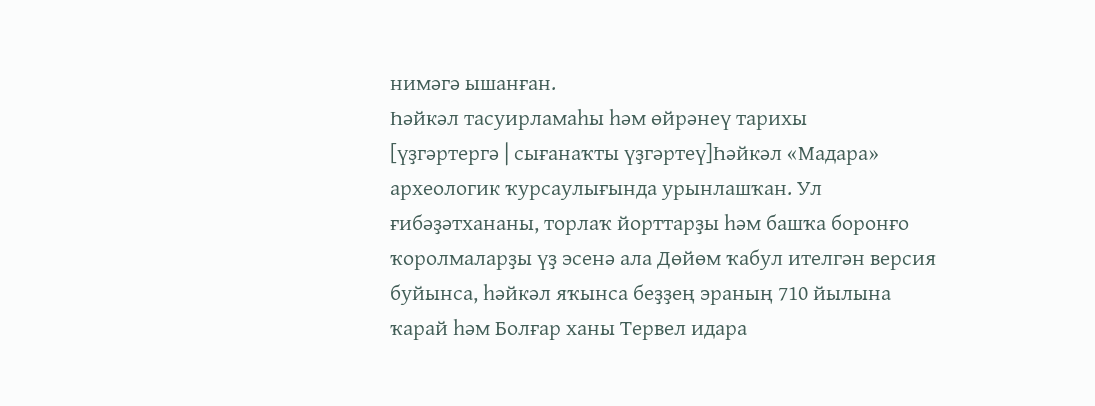нимәгә ышанған.
Һәйкәл тасуирламаһы һәм өйрәнеү тарихы
[үҙгәртергә | сығанаҡты үҙгәртеү]Һәйкәл «Мадара» археологик ҡурсаулығында урынлашҡан. Ул ғибәҙәтхананы, торлаҡ йорттарҙы һәм башҡа боронғо ҡоролмаларҙы үҙ эсенә ала Дөйөм ҡабул ителгән версия буйынса, һәйкәл яҡынса беҙҙең эраның 710 йылына ҡарай һәм Болғар ханы Тервел идара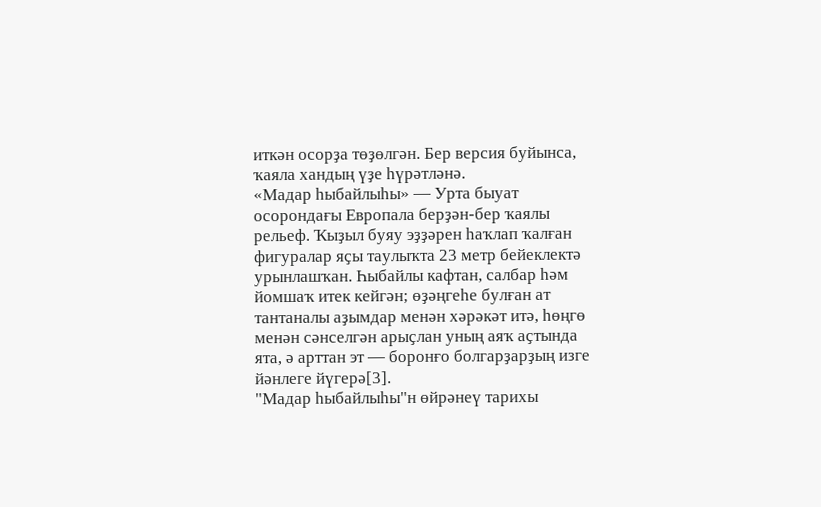иткән осорҙа төҙөлгән. Бер версия буйынса, ҡаяла хандың үҙе һүрәтләнә.
«Мадар һыбайлыһы» — Урта быуат осорондағы Европала берҙән-бер ҡаялы рельеф. Ҡыҙыл буяу эҙҙәрен һаҡлап ҡалған фигуралар яҫы таулыҡта 23 метр бейеклектә урынлашҡан. Һыбайлы кафтан, салбар һәм йомшаҡ итек кейгән; өҙәңгеһе булған ат тантаналы аҙымдар менән хәрәкәт итә, һөңгө менән сәнселгән арыҫлан уның аяҡ аҫтында ята, ә арттан эт — боронғо болгарҙарҙың изге йәнлеге йүгерә[3].
"Мадар һыбайлыһы"н өйрәнеү тарихы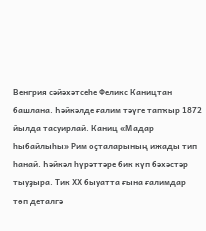Венгрия сәйәхәтсеһе Феликс Каництан башлана. Һәйкәлде ғалим тәүге тапҡыр 1872 йылда тасуирлай. Каниц «Мадар һыбайлыһы» Рим оҫталарының ижады тип һанай. Һәйкәл һүрәттәре бик күп бәхәстәр тыуҙыра. Тик ХХ быуатта ғына ғалимдар төп деталгә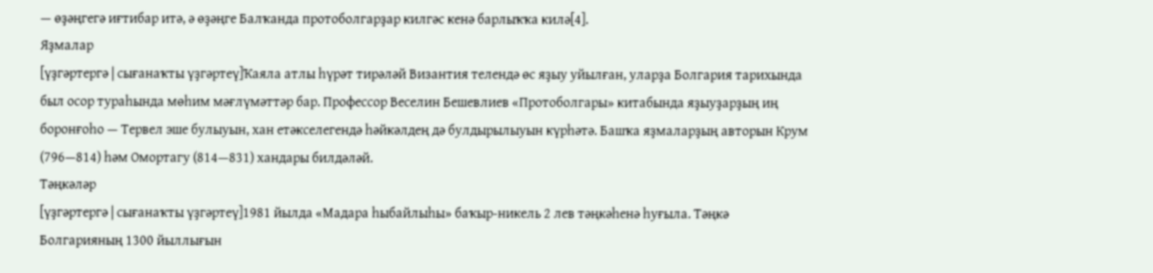— өҙәңгегә иғтибар итә, ә өҙәңге Балҡанда протоболгарҙар килгәс кенә барлыҡҡа килә[4].
Яҙмалар
[үҙгәртергә | сығанаҡты үҙгәртеү]Ҡаяла атлы һүрәт тирәләй Византия телендә өс яҙыу уйылған, уларҙа Болгария тарихында был осор тураһында мөһим мәғлүмәттәр бар. Профессор Веселин Бешевлиев «Протоболгары» китабында яҙыуҙарҙың иң боронғоһо — Тервел эше булыуын, хан етәкселегендә һәйкәлдең дә булдырылыуын күрһәтә. Башҡа яҙмаларҙың авторын Крум (796—814) һәм Омортагу (814—831) хандары билдәләй.
Тәңкәләр
[үҙгәртергә | сығанаҡты үҙгәртеү]1981 йылда «Мадара һыбайлыһы» баҡыр-никель 2 лев тәңкәһенә һуғыла. Тәңкә Болгарияның 1300 йыллығын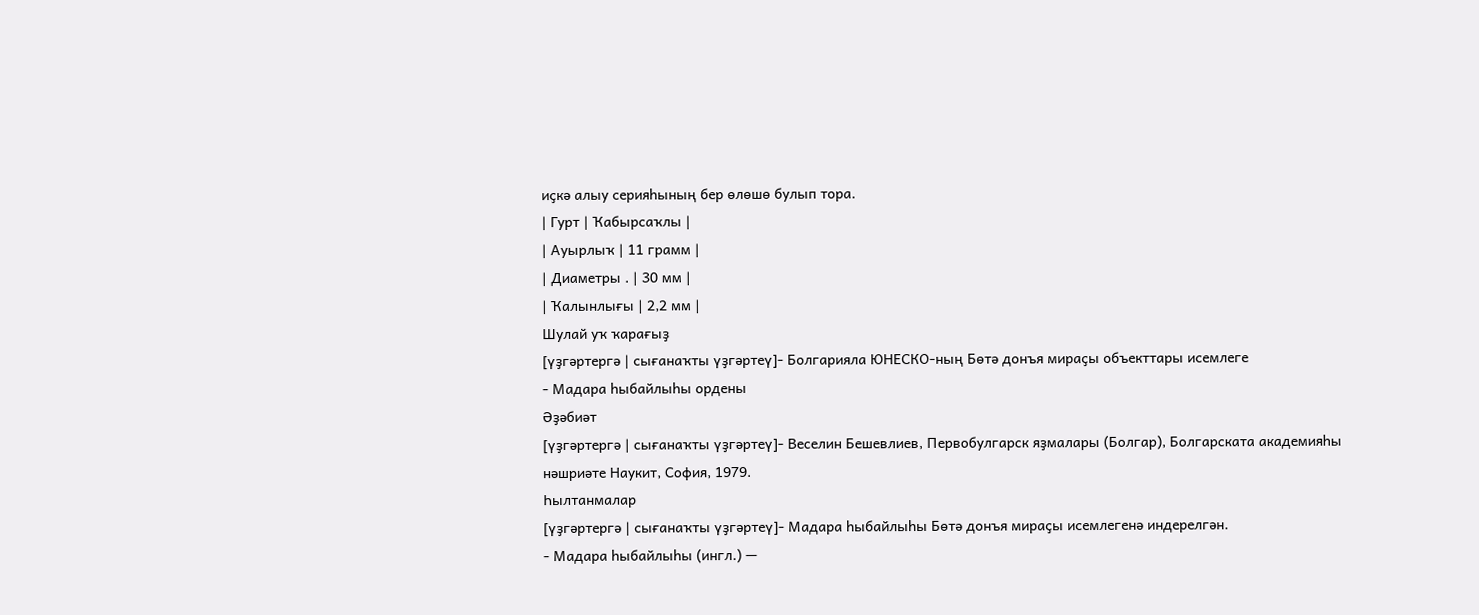иҫкә алыу серияһының бер өлөшө булып тора.
| Гурт | Ҡабырсаҡлы |
| Ауырлыҡ | 11 грамм |
| Диаметры . | 30 мм |
| Ҡалынлығы | 2,2 мм |
Шулай уҡ ҡарағыҙ
[үҙгәртергә | сығанаҡты үҙгәртеү]- Болгарияла ЮНЕСКО-ның Бөтә донъя мираҫы объекттары исемлеге
- Мадара һыбайлыһы ордены
Әҙәбиәт
[үҙгәртергә | сығанаҡты үҙгәртеү]- Веселин Бешевлиев, Первобулгарск яҙмалары (Болгар), Болгарската академияһы нәшриәте Наукит, София, 1979.
Һылтанмалар
[үҙгәртергә | сығанаҡты үҙгәртеү]- Мадара һыбайлыһы Бөтә донъя мираҫы исемлегенә индерелгән.
- Мадара һыбайлыһы (ингл.) —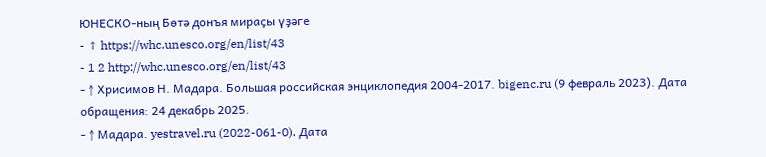ЮНЕСКО-ның Бөтә донъя мираҫы үҙәге
- ↑ https://whc.unesco.org/en/list/43
- 1 2 http://whc.unesco.org/en/list/43
- ↑ Хрисимов Н. Мадара. Большая российская энциклопедия 2004-2017. bigenc.ru (9 февраль 2023). Дата обращения: 24 декабрь 2025.
- ↑ Мадара. yestravel.ru (2022-061-0). Дата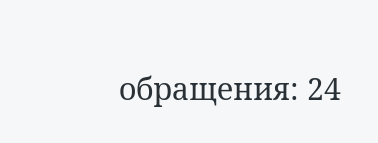обращения: 24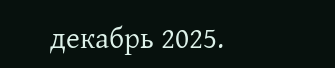декабрь 2025.